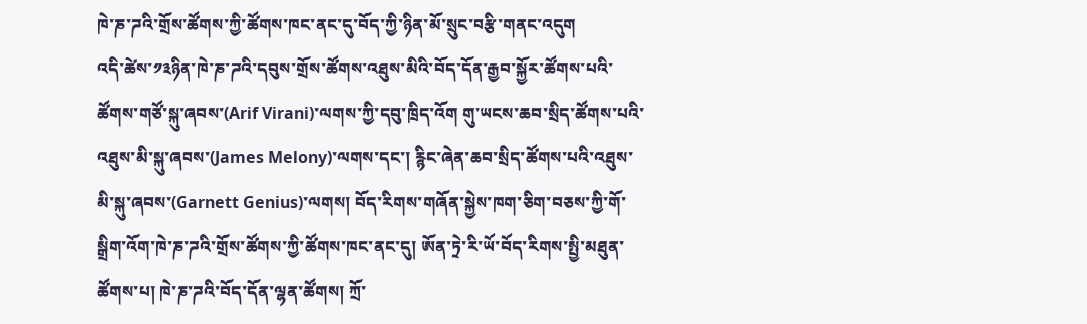ཁེ་ཎ་ཌའི་གྲོས་ཚོགས་ཀྱི་ཚོགས་ཁང་ནང་དུ་བོད་ཀྱི་ཉིན་མོ་སྲུང་བརྩི་གནང་འདུག
འདི་ཚེས་༡༣ཉིན་ཁེ་ཎ་ཌའི་དབུས་གྲོས་ཚོགས་འཐུས་མིའི་བོད་དོན་རྒྱབ་སྐྱོར་ཚོགས་པའི་ཚོགས་གཙོ་སྐུ་ཞབས་(Arif Virani)་ལགས་ཀྱི་དབུ་ཁྲིད་འོག གུ་ཡངས་ཆབ་སྲིད་ཚོགས་པའི་འཐུས་མི་སྐུ་ཞབས་(James Melony)་ལགས་དང་། རྙིང་ཞེན་ཆབ་སྲིད་ཚོགས་པའི་འཐུས་མི་སྐུ་ཞབས་(Garnett Genius)་ལགས། བོད་རིགས་གཞོན་སྐྱེས་ཁག་ཅིག་བཅས་ཀྱི་གོ་སྒྲིག་འོག་ཁེ་ཎ་ཌའི་གྲོས་ཚོགས་ཀྱི་ཚོགས་ཁང་ནང་དུ། ཨོན་ཏྲེ་རི་ཡོ་བོད་རིགས་སྤྱི་མཐུན་ཚོགས་པ། ཁེ་ཎ་ཌའི་བོད་དོན་ལྷན་ཚོགས། ཀྲོ་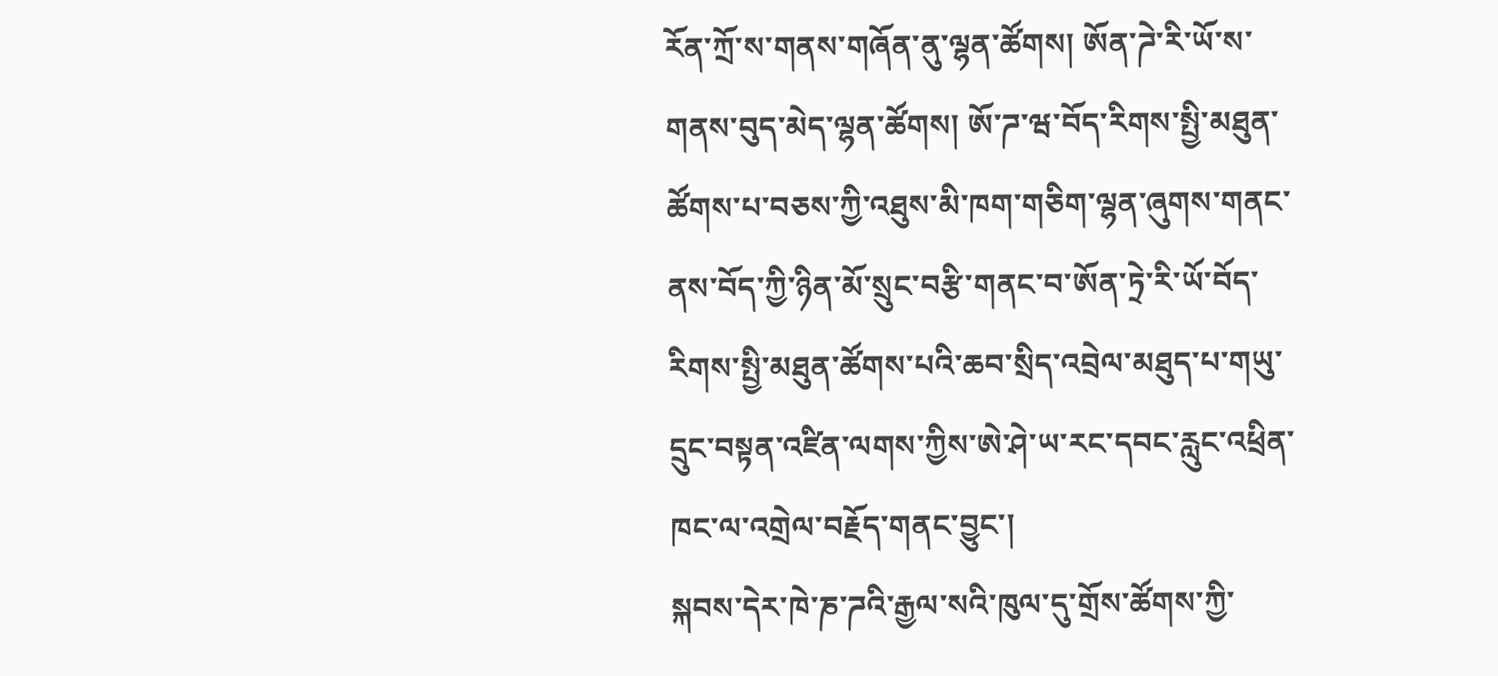རོན་ཀྲོ་ས་གནས་གཞོན་ནུ་ལྷན་ཚོགས། ཨོན་ཌེ་རི་ཡོ་ས་གནས་བུད་མེད་ལྷན་ཚོགས། ཨོ་ཌ་ཝ་བོད་རིགས་སྤྱི་མཐུན་ཚོགས་པ་བཅས་ཀྱི་འཐུས་མི་ཁག་གཅིག་ལྷན་ཞུགས་གནང་ནས་བོད་ཀྱི་ཉིན་མོ་སྲུང་བརྩི་གནང་བ་ཨོན་ཏྲེ་རི་ཡོ་བོད་རིགས་སྤྱི་མཐུན་ཚོགས་པའི་ཆབ་སྲིད་འབྲེལ་མཐུད་པ་གཡུ་དྲུང་བསྟན་འཛིན་ལགས་ཀྱིས་ཨེ་ཤེ་ཡ་རང་དབང་རླུང་འཕྲིན་ཁང་ལ་འགྲེལ་བརྗོད་གནང་བྱུང་།
སྐབས་དེར་ཁེ་ཎ་ཌའི་རྒྱལ་སའི་ཁུལ་དུ་གྲོས་ཚོགས་ཀྱི་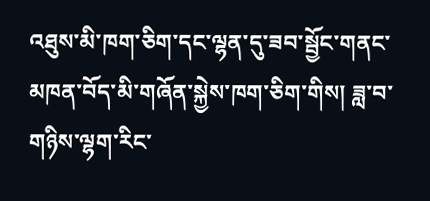འཐུས་མི་ཁག་ཅིག་དང་ལྷན་དུ་ཟབ་སྦྱོང་གནང་མཁན་བོད་མི་གཞོན་སྐྱེས་ཁག་ཅིག་གིས། ཟླ་བ་གཉིས་ལྷག་རིང་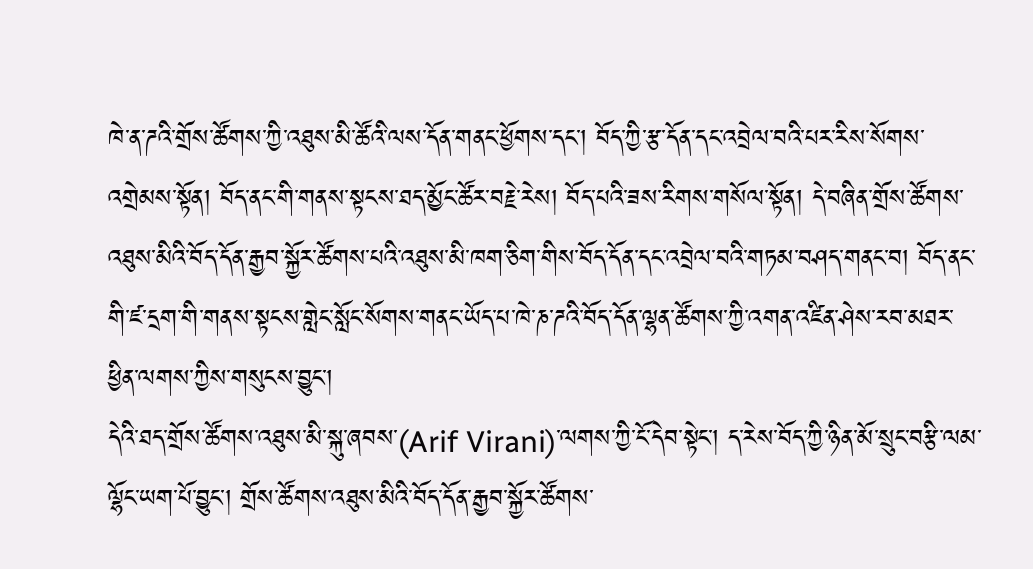ཁེ་ན་ཌའི་གྲོས་ཚོགས་ཀྱི་འཐུས་མི་ཚོའི་ལས་དོན་གནང་ཕྱོགས་དང་། བོད་ཀྱི་རྩ་དོན་དང་འབྲེལ་བའི་པར་རིས་སོགས་འགྲེམས་སྟོན། བོད་ནང་གི་གནས་སྟངས་ཐད་མྱོང་ཚོར་བརྗེ་རེས། བོད་པའི་ཟས་རིགས་གསོལ་སྟོན། དེ་བཞིན་གྲོས་ཚོགས་འཐུས་མིའི་བོད་དོན་རྒྱབ་སྐྱོར་ཚོགས་པའི་འཐུས་མི་ཁག་ཅིག་གིས་བོད་དོན་དང་འབྲེལ་བའི་གཏམ་བཤད་གནང་བ། བོད་ནང་གི་ཛ་དྲག་གི་གནས་སྟངས་གླེང་སློང་སོགས་གནང་ཡོད་པ་ཁེ་ཎ་ཌའི་བོད་དོན་ལྷན་ཚོགས་ཀྱི་འགན་འཛིན་ཤེས་རབ་མཐར་ཕྱིན་ལགས་ཀྱིས་གསུངས་བྱུང་།
དེའི་ཐད་གྲོས་ཚོགས་འཐུས་མི་སྐུ་ཞབས་(Arif Virani)་ལགས་ཀྱི་ངོ་དེབ་སྟེང་། ད་རེས་བོད་ཀྱི་ཉིན་མོ་སྲུང་བརྩི་ལམ་ལྷོང་ཡག་པོ་བྱུང་། གྲོས་ཚོགས་འཐུས་མིའི་བོད་དོན་རྒྱབ་སྐྱོར་ཚོགས་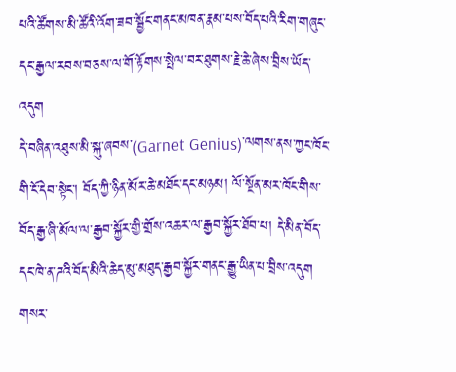པའི་ཚོགས་མི་ཚོའི་འོག་ཟབ་སྦྱོང་གནང་མཁན་རྣམ་པས་བོད་པའི་རིག་གཞུང་དང་རྒྱལ་རབས་བཅས་ལ་གོ་རྟོགས་སྤེལ་བར་ཐུགས་རྗེ་ཆེ་ཞེས་བྲིས་ཡོད་འདུག
དེ་བཞིན་འཐུས་མི་སྐུ་ཞབས་(Garnet Genius)་ལགས་ནས་ཀྱང་ཁོང་གི་ངོ་དེབ་སྟེང་། བོད་ཀྱི་ཉིན་མོར་ཆེ་མཐོང་དང་མཉམ། ལོ་སྔོན་མར་ཁོང་གིས་བོད་རྒྱ་ཞི་མོལ་ལ་རྒྱབ་སྐྱོར་གྱི་གྲོས་འཆར་ལ་རྒྱབ་སྐྱོར་ཐོབ་པ། དེ་མིན་བོད་དང་ཁེ་ན་ཌའི་བོད་མིའི་ཆེད་མུ་མཐུད་རྒྱབ་སྐྱོར་གནང་རྒྱུ་ཡིན་པ་བྲིས་འདུག
གསར་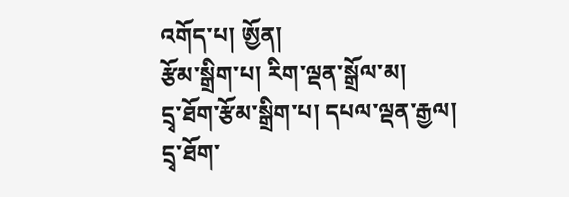འགོད་པ། ཨྱོན།
རྩོམ་སྒྲིག་པ། རིག་ལྡན་སྒྲོལ་མ།
དྲྭ་ཐོག་རྩོམ་སྒྲིག་པ། དཔལ་ལྡན་རྒྱལ།
དྲྭ་ཐོག་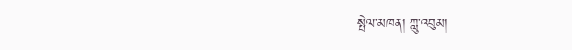སྤེལ་མཁན། ཀླུ་འབུམ།